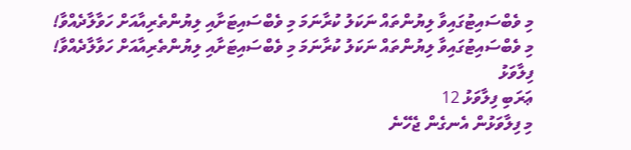މި ވެބްސައިޓުގައިވާ ލިޔުންތައް ނަކަލު ކުރާނަމަ މި ވެބްސައިޓަށާއި ލިޔުންތެރިއާއަށް ހަވާލާދެއްވާ!
މި ވެބްސައިޓުގައިވާ ލިޔުންތައް ނަކަލު ކުރާނަމަ މި ވެބްސައިޓަށާއި ލިޔުންތެރިއާއަށް ހަވާލާދެއްވާ!
ފިލާވަޅު
ޢަރަބި ފިލާވަޅު 12
މި ފިލާވަޅުން އެނގެން ޖެހޭނެ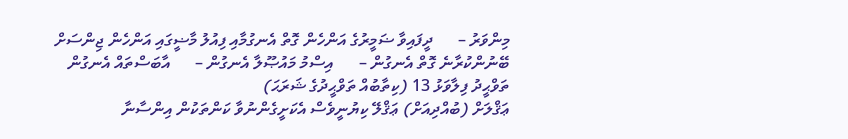މިންވަރު –      ދީފައިވާ ޟަމީރުގެ އަންހެން ގޮތް އެނގުމާއި ފިއުލު މާޟީގައި އަންހެން ޖިންސަށް ބޭނުންކުރާނެ ގޮތް އެނގުން –      އިސްމު މައުޞޫލާ އެނގުން –      އާބަސްތައް އެނގުން
ތަވްޙީދު ފިލާވަޅު 13 (ކިތާބުއް ތަވްޙީދުގެ ޝަރަޙަ)
ޢަޤްލަށް (ބުއްދިއަށް) ޢަޤްލޭ ކިޔުނީވެސް އެކަށީގެންނުވާ ކަންތަކުން އިންސާނާ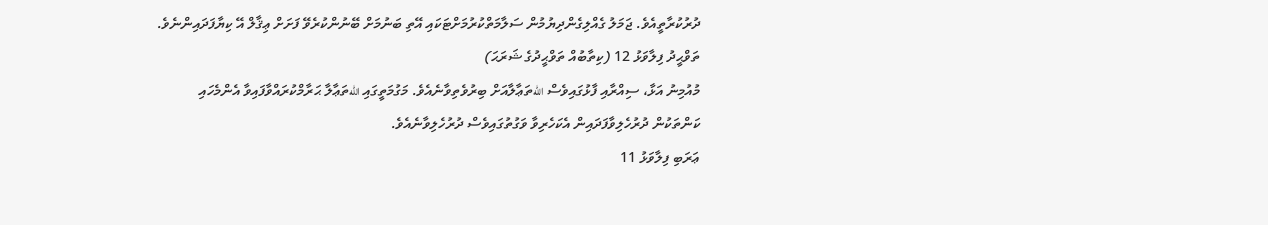ދުރުކުރާތީއެވެ. ޖަމަލު ގެއްލިގެންދިޔުމުން ސަލާމަތްކުރުމަށްޓަކައި އޭތި ބަނުމަށް ބޭނުންކުރެވޭ ފަށަށް ޢިޤާލް އޭ ކިޔާފަދައިންނެވެ.
ތަވްޙީދު ފިލާވަޅު 12 (ކިތާބުއް ތަވްޙީދުގެ ޝަރަޙަ)
މުއުމިނު އަޅާ، ސިއްރާއި ފާޅުގައިވެސް اللهތަޢާލާއަށް ބިރުވެތިވާނެއެވެ. މަގުމަތީގައި اللهތަޢާލާ ޙަރާމްކުރައްވާފައިވާ އެންމެހައި ކަންތަކުން ދުރުހެލިވާފަދައިން އެކަހެރިވާ ވަގުތުގައިވެސް ދުރުހެލިވާނެއެވެ.
ޢަރަބި ފިލާވަޅު 11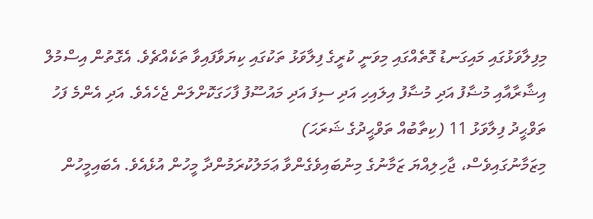މިފިލާވަޅުގައި މައިގަނޑު ގޮތެއްގައި މިވަނީ ކުރީގެ ފިލާވަޅު ތަކުގައި ކިޔަވާފައިވާ ތަކެއްޗެވެ. އެގޮތުން އިސްމުލް އިޝާރާއާއި މުޟާފު އަދި މުޟާފު އިލައިހި އަދި ސިފަ އަދި މައުސޫފު ފާހަގަކޮށްލަން ޖެހެއެވެ. އަދި އެންމެ ފަހު
ތަވްޙީދު ފިލާވަޅު 11 (ކިތާބުއް ތަވްޙީދުގެ ޝަރަޙަ)
މިޒަމާނުގައިވެސް، ޖާހިލިއްޔަ ޒަމާނުގެ މިނުބައިވެގެންވާ ޢަމަލުކުރަމުންދާ މީހުން އުޅެއެވެ. އެބައިމީހުން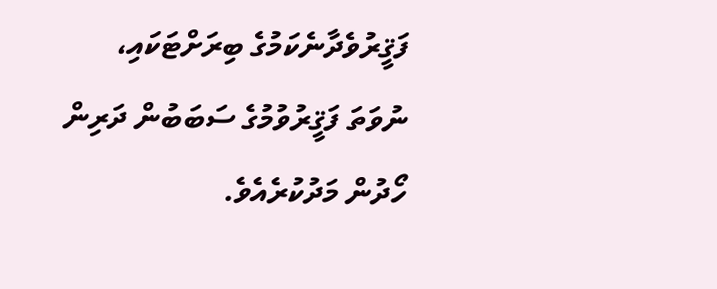ފަޤީރުވެދާނެކަމުގެ ބިރަށްޓަކައި، ނުވަތަ ފަޤީރުވުމުގެ ސަބަބުން ދަރިން ހޯދުން މަދުކުރެއެވެ.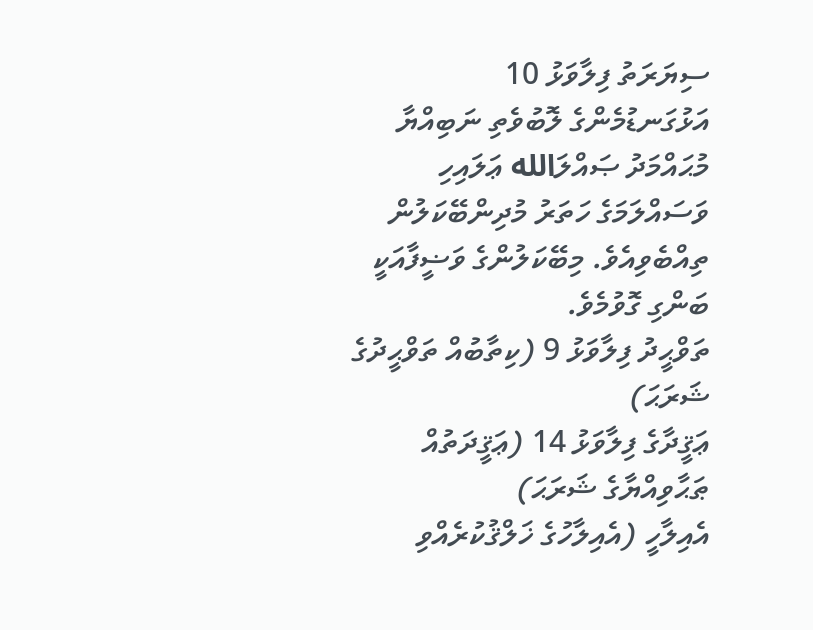ސިޔަރަތު ފިލާވަޅު 10
އަޅުގަނޑުމެންގެ ލޮބުވެތި ނަބިއްޔާ މުޙައްމަދު ޞައްލަالله ޢަލައިހި ވަސައްލަމަގެ ހަތަރު މުދިންބޭކަލުން ތިއްބެވިއެވެ. މިބޭކަލުންގެ ވަޟީފާއަކީ ބަންގި ގޮވުމެވެ.
ތަވްޙީދު ފިލާވަޅު 9 (ކިތާބުއް ތަވްޙީދުގެ ޝަރަޙަ)
ޢަޤީދާގެ ފިލާވަޅު 14 (ޢަޤީދަތުއް ޠަޙާވިއްޔާގެ ޝަރަޙަ)
އެއިލާހީ (އެއިލާހުގެ ޚަލްޤުކުރެއްވި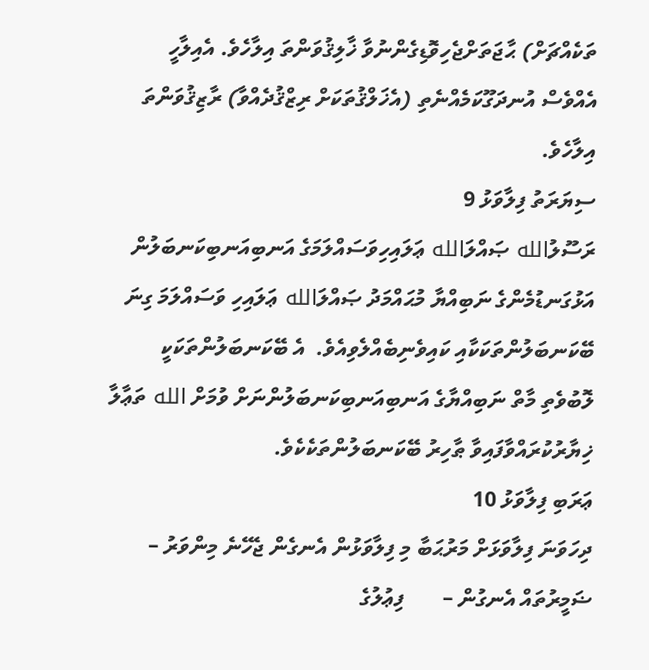ތަކެއްޗަށް) ޙާޖަތަށްޖެހިވޮޑިގެންނުވާ ޚާލިޤުވަންތަ އިލާހެވެ. އެއިލާހީ އެއްވެސް އުނދަގޫކަމެއްނެތި (އެޚަލްޤުތަކަށް ރިޒްޤުދެއްވާ) ރާޒިޤުވަންތަ އިލާހެވެ.
ސިޔަރަތު ފިލާވަޅު 9
ރަސޫލުالله ޞައްލަالله ޢަލައިހިވަސައްލަމަގެ އަނބިއަނބިކަނބަލުން އަޅުގަނޑުމެންގެ ނަބިއްޔާ މުޙައްމަދު ޞައްލަالله ޢަލައިހި ވަސައްލަމަ ގިނަ ބޭކަނބަލުންތަކަކާއި ކައިވެނިބެއްލެވިއެވެ.  އެ ބޭކަނބަލުންތަކަކީ ލޮބުވެތި މާތް ނަބިއްޔާގެ އަނބިއަނބިކަނބަލުންނަށް ވުމަށް الله ތަޢާލާ ޚިޔާރުކުރައްވާފައިވާ ޠާހިރު ބޭކަނބަލުންތަކެކެވެ.
ޢަރަބި ފިލާވަޅު 10
ދިހަވަނަ ފިލާވަޅަށް މަރުޙަބާ މި ފިލާވަޅުން އެނގެން ޖެހޭނެ މިންވަރު –       ޟަމީރުތައް އެނގުން –       ފިޢުލުގެ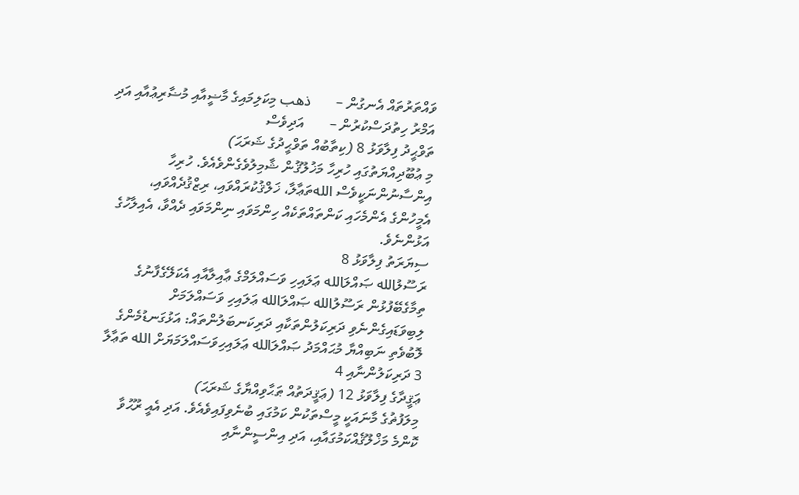ވައްތަރުތައް އެނގުން –       ذهب މިކަލިމައިގެ މާޟީއާއި މުޟާރިޢުއާއި އަދި އަމްރު ހިތުދަސްކުރުން –       އަދިވެސް
ތަވްޙީދު ފިލާވަޅު 8 (ކިތާބުއް ތަވްޙީދުގެ ޝަރަޙަ)
މި ޢުބޫދިއްޔަތުގައި ހުރިހާ މަޚުލޫޤުން ޝާމިލުވެގެންވެއެވެ. ހުރިހާ އިންސާނުންނަކީވެސް اللهތަޢާލާ، ޚަލްޤުކުރައްވައި، ރިޒްޤުދެއްވައި، އެމީހުންގެ އެންމެހައި ކަންތައްތަކެއް ހިންމަވައި ނިންމަވައި ދެއްވާ، އެއިލާހުގެ އަޅުންނެވެ.
ސިޔަރަތު ފިލާވަޅު 8
ރަސޫލުالله ޞައްލަالله ޢަލައިހި ވަސައްލަމްގެ ޢާއިލާއާއި އެކަލޭގެފާނުގެ ތިމާގެބޭފުޅުން ރަސޫލުالله ޞައްލަالله ޢަލައިހި ވަސައްލަމަށް ލިބިވަޑައިގެންނެވި ދަރިކަލުންތަކާއި ދަރިކަނބަލުންތައް: އަޅުގަނޑުމެންގެ ލޮބުވެތި ނަބިއްޔާ މުޙައްމަދު ޞައްލަالله ޢަލައިހިވަސައްލަމަޔަށް الله ތަޢާލާ 3 ދަރިކަލުންނާއި 4
ޢަޤީދާގެ ފިލާވަޅު 12 (ޢަޤީދަތުއް ޠަޙާވިއްޔާގެ ޝަރަޙަ)
މިލަފުޡުގެ މާނައަކީ މީސްތަކުން ކަމުގައި ބުނެވިފައިވެއެވެ. އަދި އެއީ ރޫޙުވާ ކޮންމެ މަޚްލޫޤެއްކަމުގައާއި، އަދި އިންސީންނާއި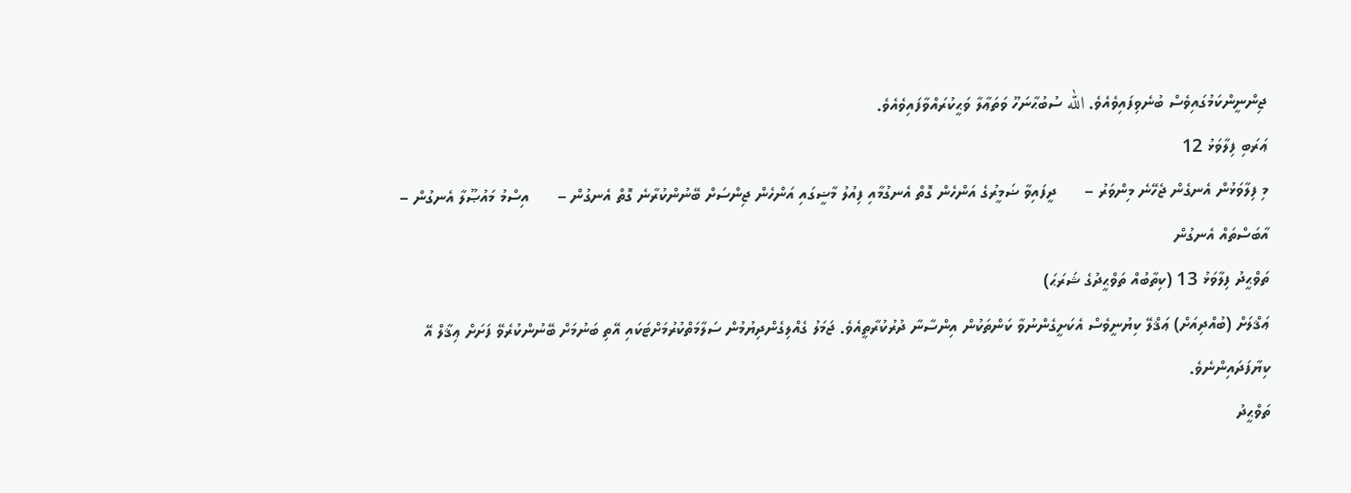ޖިންނީންކަމުގައިވެސް ބުނެވިފައިވެއެވެ. الله ސުބުޙާނަހޫ ވަތަޢާލާ ވަޙީކުރައްވާފައިވެއެވެ.
ޢަރަބި ފިލާވަޅު 12
މި ފިލާވަޅުން އެނގެން ޖެހޭނެ މިންވަރު –      ދީފައިވާ ޟަމީރުގެ އަންހެން ގޮތް އެނގުމާއި ފިއުލު މާޟީގައި އަންހެން ޖިންސަށް ބޭނުންކުރާނެ ގޮތް އެނގުން –      އިސްމު މައުޞޫލާ އެނގުން –      އާބަސްތައް އެނގުން
ތަވްޙީދު ފިލާވަޅު 13 (ކިތާބުއް ތަވްޙީދުގެ ޝަރަޙަ)
ޢަޤްލަށް (ބުއްދިއަށް) ޢަޤްލޭ ކިޔުނީވެސް އެކަށީގެންނުވާ ކަންތަކުން އިންސާނާ ދުރުކުރާތީއެވެ. ޖަމަލު ގެއްލިގެންދިޔުމުން ސަލާމަތްކުރުމަށްޓަކައި އޭތި ބަނުމަށް ބޭނުންކުރެވޭ ފަށަށް ޢިޤާލް އޭ ކިޔާފަދައިންނެވެ.
ތަވްޙީދު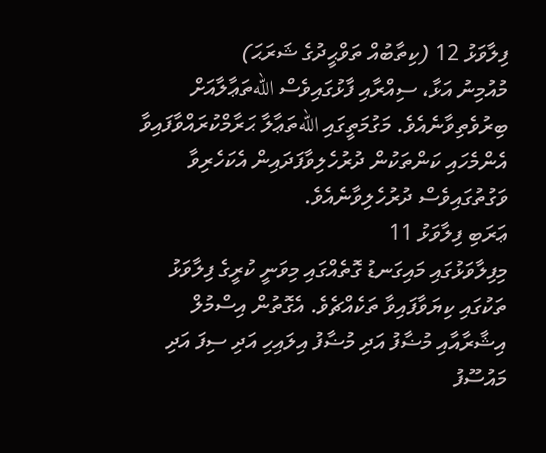ފިލާވަޅު 12 (ކިތާބުއް ތަވްޙީދުގެ ޝަރަޙަ)
މުއުމިނު އަޅާ، ސިއްރާއި ފާޅުގައިވެސް اللهތަޢާލާއަށް ބިރުވެތިވާނެއެވެ. މަގުމަތީގައި اللهތަޢާލާ ޙަރާމްކުރައްވާފައިވާ އެންމެހައި ކަންތަކުން ދުރުހެލިވާފަދައިން އެކަހެރިވާ ވަގުތުގައިވެސް ދުރުހެލިވާނެއެވެ.
ޢަރަބި ފިލާވަޅު 11
މިފިލާވަޅުގައި މައިގަނޑު ގޮތެއްގައި މިވަނީ ކުރީގެ ފިލާވަޅު ތަކުގައި ކިޔަވާފައިވާ ތަކެއްޗެވެ. އެގޮތުން އިސްމުލް އިޝާރާއާއި މުޟާފު އަދި މުޟާފު އިލައިހި އަދި ސިފަ އަދި މައުސޫފު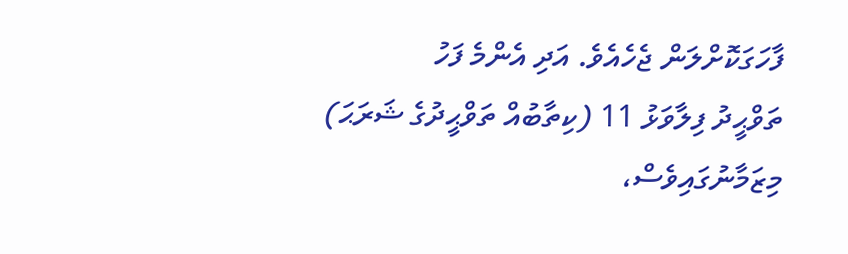ފާހަގަކޮށްލަން ޖެހެއެވެ. އަދި އެންމެ ފަހު
ތަވްޙީދު ފިލާވަޅު 11 (ކިތާބުއް ތަވްޙީދުގެ ޝަރަޙަ)
މިޒަމާނުގައިވެސް،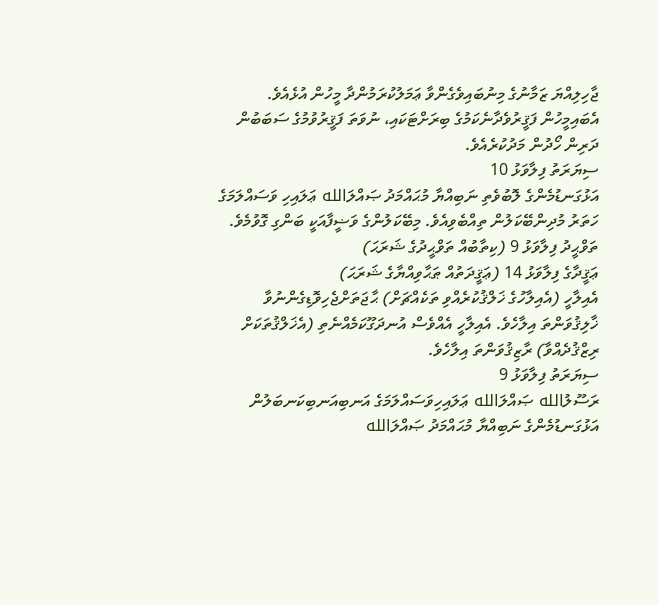ޖާހިލިއްޔަ ޒަމާނުގެ މިނުބައިވެގެންވާ ޢަމަލުކުރަމުންދާ މީހުން އުޅެއެވެ. އެބައިމީހުން ފަޤީރުވެދާނެކަމުގެ ބިރަށްޓަކައި، ނުވަތަ ފަޤީރުވުމުގެ ސަބަބުން ދަރިން ހޯދުން މަދުކުރެއެވެ.
ސިޔަރަތު ފިލާވަޅު 10
އަޅުގަނޑުމެންގެ ލޮބުވެތި ނަބިއްޔާ މުޙައްމަދު ޞައްލަالله ޢަލައިހި ވަސައްލަމަގެ ހަތަރު މުދިންބޭކަލުން ތިއްބެވިއެވެ. މިބޭކަލުންގެ ވަޟީފާއަކީ ބަންގި ގޮވުމެވެ.
ތަވްޙީދު ފިލާވަޅު 9 (ކިތާބުއް ތަވްޙީދުގެ ޝަރަޙަ)
ޢަޤީދާގެ ފިލާވަޅު 14 (ޢަޤީދަތުއް ޠަޙާވިއްޔާގެ ޝަރަޙަ)
އެއިލާހީ (އެއިލާހުގެ ޚަލްޤުކުރެއްވި ތަކެއްޗަށް) ޙާޖަތަށްޖެހިވޮޑިގެންނުވާ ޚާލިޤުވަންތަ އިލާހެވެ. އެއިލާހީ އެއްވެސް އުނދަގޫކަމެއްނެތި (އެޚަލްޤުތަކަށް ރިޒްޤުދެއްވާ) ރާޒިޤުވަންތަ އިލާހެވެ.
ސިޔަރަތު ފިލާވަޅު 9
ރަސޫލުالله ޞައްލަالله ޢަލައިހިވަސައްލަމަގެ އަނބިއަނބިކަނބަލުން އަޅުގަނޑުމެންގެ ނަބިއްޔާ މުޙައްމަދު ޞައްލަالله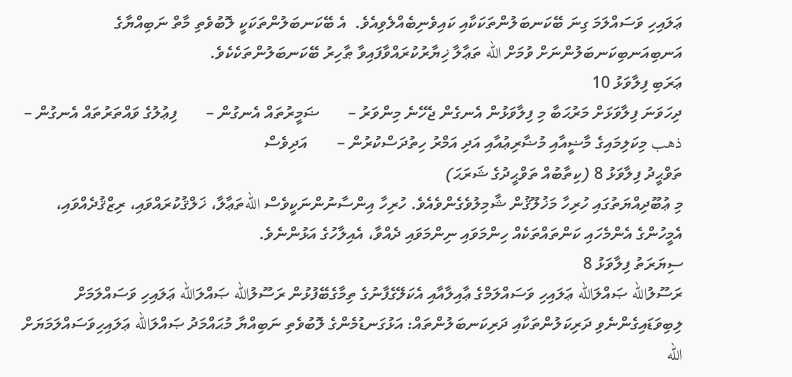ޢަލައިހި ވަސައްލަމަ ގިނަ ބޭކަނބަލުންތަކަކާއި ކައިވެނިބެއްލެވިއެވެ.  އެ ބޭކަނބަލުންތަކަކީ ލޮބުވެތި މާތް ނަބިއްޔާގެ އަނބިއަނބިކަނބަލުންނަށް ވުމަށް الله ތަޢާލާ ޚިޔާރުކުރައްވާފައިވާ ޠާހިރު ބޭކަނބަލުންތަކެކެވެ.
ޢަރަބި ފިލާވަޅު 10
ދިހަވަނަ ފިލާވަޅަށް މަރުޙަބާ މި ފިލާވަޅުން އެނގެން ޖެހޭނެ މިންވަރު –       ޟަމީރުތައް އެނގުން –       ފިޢުލުގެ ވައްތަރުތައް އެނގުން –       ذهب މިކަލިމައިގެ މާޟީއާއި މުޟާރިޢުއާއި އަދި އަމްރު ހިތުދަސްކުރުން –       އަދިވެސް
ތަވްޙީދު ފިލާވަޅު 8 (ކިތާބުއް ތަވްޙީދުގެ ޝަރަޙަ)
މި ޢުބޫދިއްޔަތުގައި ހުރިހާ މަޚުލޫޤުން ޝާމިލުވެގެންވެއެވެ. ހުރިހާ އިންސާނުންނަކީވެސް اللهތަޢާލާ، ޚަލްޤުކުރައްވައި، ރިޒްޤުދެއްވައި، އެމީހުންގެ އެންމެހައި ކަންތައްތަކެއް ހިންމަވައި ނިންމަވައި ދެއްވާ، އެއިލާހުގެ އަޅުންނެވެ.
ސިޔަރަތު ފިލާވަޅު 8
ރަސޫލުالله ޞައްލަالله ޢަލައިހި ވަސައްލަމްގެ ޢާއިލާއާއި އެކަލޭގެފާނުގެ ތިމާގެބޭފުޅުން ރަސޫލުالله ޞައްލަالله ޢަލައިހި ވަސައްލަމަށް ލިބިވަޑައިގެންނެވި ދަރިކަލުންތަކާއި ދަރިކަނބަލުންތައް: އަޅުގަނޑުމެންގެ ލޮބުވެތި ނަބިއްޔާ މުޙައްމަދު ޞައްލަالله ޢަލައިހިވަސައްލަމަޔަށް الله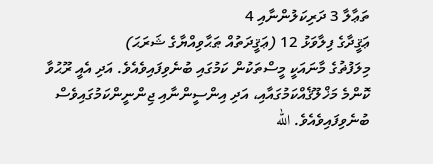ތަޢާލާ 3 ދަރިކަލުންނާއި 4
ޢަޤީދާގެ ފިލާވަޅު 12 (ޢަޤީދަތުއް ޠަޙާވިއްޔާގެ ޝަރަޙަ)
މިލަފުޡުގެ މާނައަކީ މީސްތަކުން ކަމުގައި ބުނެވިފައިވެއެވެ. އަދި އެއީ ރޫޙުވާ ކޮންމެ މަޚްލޫޤެއްކަމުގައާއި، އަދި އިންސީންނާއި ޖިންނީންކަމުގައިވެސް ބުނެވިފައިވެއެވެ. الله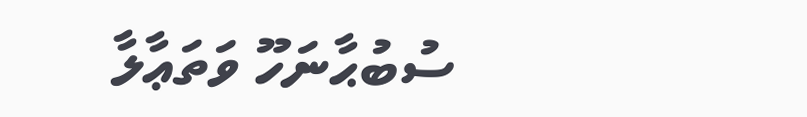ސުބުޙާނަހޫ ވަތަޢާލާ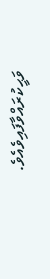ވަޙީކުރައްވާފައިވެއެވެ.